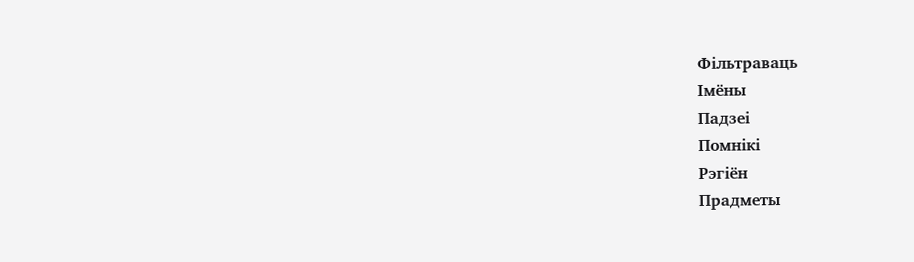Фільтраваць
Імёны
Падзеі
Помнікі
Рэгіён
Прадметы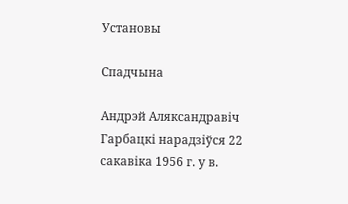Установы

Спадчына

Андрэй Аляксандравіч Гарбацкі нарадзіўся 22 сакавіка 1956 г. у в.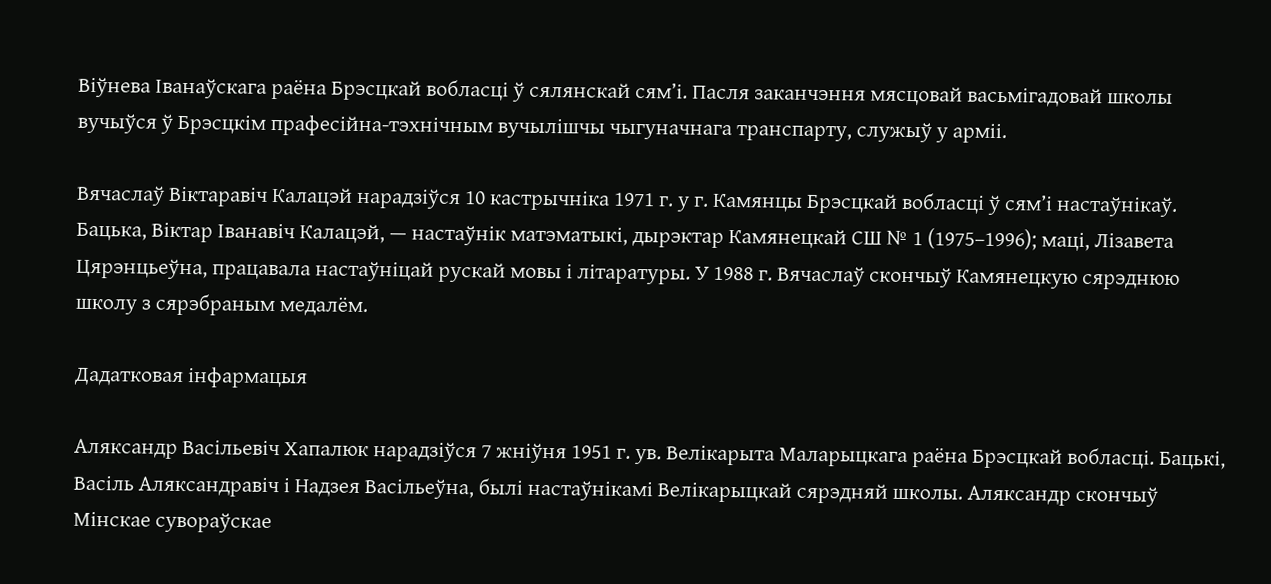Віўнева Іванаўскага раёна Брэсцкай вобласці ў сялянскай сям’і. Пасля заканчэння мясцовай васьмігадовай школы вучыўся ў Брэсцкім прафесійна-тэхнічным вучылішчы чыгуначнага транспарту, служыў у арміі.

Вячаслаў Віктаравіч Калацэй нарадзіўся 10 кастрычніка 1971 г. у г. Камянцы Брэсцкай вобласці ў сям’і настаўнікаў. Бацька, Віктар Іванавіч Калацэй, — настаўнік матэматыкі, дырэктар Камянецкай СШ № 1 (1975–1996); маці, Лізавета Цярэнцьеўна, працавала настаўніцай рускай мовы і літаратуры. У 1988 г. Вячаслаў скончыў Камянецкую сярэднюю школу з сярэбраным медалём.

Дадатковая інфармацыя

Аляксандр Васільевіч Хапалюк нарадзіўся 7 жніўня 1951 г. ув. Велікарыта Маларыцкага раёна Брэсцкай вобласці. Бацькі, Васіль Аляксандравіч і Надзея Васільеўна, былі настаўнікамі Велікарыцкай сярэдняй школы. Аляксандр скончыў Мінскае сувораўскае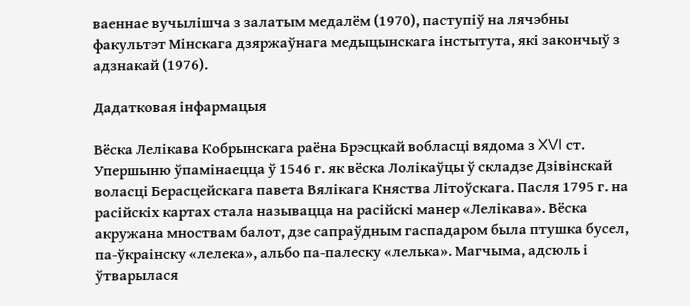ваеннае вучылішча з залатым медалём (1970), паступіў на лячэбны факультэт Мінскага дзяржаўнага медыцынскага інстытута, які закончыў з адзнакай (1976).

Дадатковая інфармацыя

Вёска Лелікава Кобрынскага раёна Брэсцкай вобласці вядома з XVI ст. Упершыню ўпамінаецца ў 1546 г. як вёска Лолікаўцы ў складзе Дзівінскай воласці Берасцейскага павета Вялікага Княства Літоўскага. Пасля 1795 г. на расійскіх картах стала называцца на расійскі манер «Лелікава». Вёска акружана мноствам балот, дзе сапраўдным гаспадаром была птушка бусел, па-ўкраінску «лелека», альбо па-палеску «лелька». Магчыма, адсюль і ўтварылася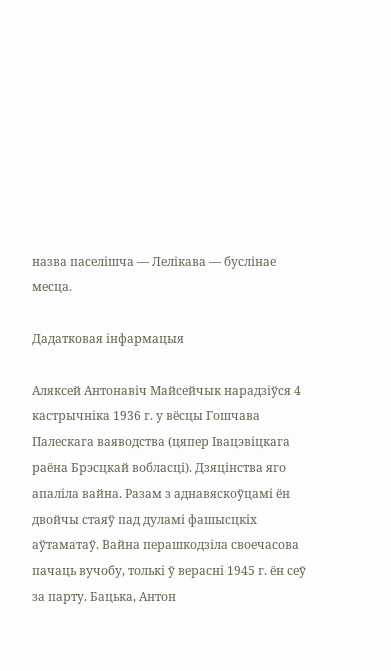назва паселішча — Лелікава — буслінае месца.

Дадатковая інфармацыя

Аляксей Антонавіч Майсейчык нарадзіўся 4 кастрычніка 1936 г. у вёсцы Гошчава Палескага ваяводства (цяпер Івацэвіцкага раёна Брэсцкай вобласці). Дзяцінства яго апаліла вайна. Разам з аднавяскоўцамі ён двойчы стаяў пад дуламі фашысцкіх аўтаматаў. Вайна перашкодзіла своечасова пачаць вучобу, толькі ў верасні 1945 г. ён сеў за парту. Бацька, Антон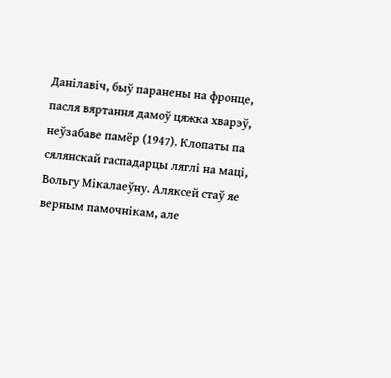Данілавіч, быў паранены на фронце, пасля вяртання дамоў цяжка хварэў, неўзабаве памёр (1947). Клопаты па сялянскай гаспадарцы ляглі на маці, Вольгу Мікалаеўну. Аляксей стаў яе верным памочнікам, але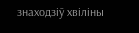знаходзіў хвіліны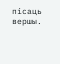пісаць вершы.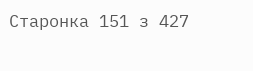Старонка 151 з 427